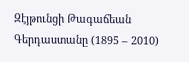Զէյթունցի Թագաճեան Գերդաստանը (1895 – 2010)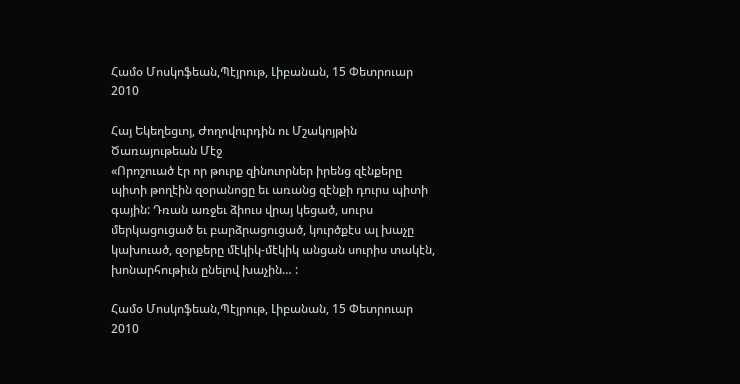Համօ Մոսկոֆեան,Պէյրութ, Լիբանան, 15 Փետրուար 2010

Հայ Եկեղեցւոյ, Ժողովուրդին ու Մշակոյթին Ծառայութեան Մէջ
«Որոշուած էր որ թուրք զինուորներ իրենց զէնքերը պիտի թողէին զօրանոցը եւ առանց զէնքի դուրս պիտի գային: Դռան առջեւ ձիուս վրայ կեցած, սուրս մերկացուցած եւ բարձրացուցած, կուրծքէս ալ խաչը կախուած, զօրքերը մէկիկ-մէկիկ անցան սուրիս տակէն, խոնարհութիւն ընելով խաչին… :

Համօ Մոսկոֆեան,Պէյրութ, Լիբանան, 15 Փետրուար 2010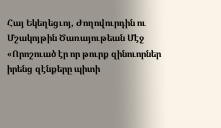Հայ Եկեղեցւոյ, Ժողովուրդին ու Մշակոյթին Ծառայութեան Մէջ
«Որոշուած էր որ թուրք զինուորներ իրենց զէնքերը պիտի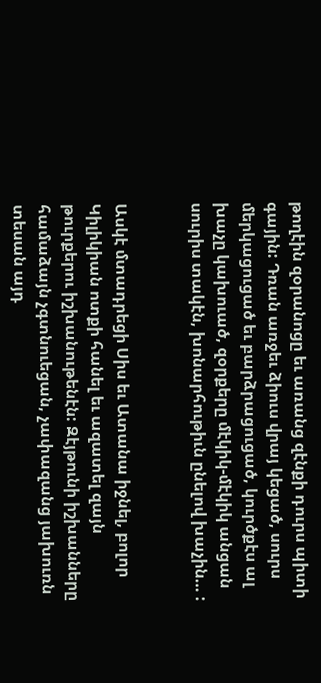թողէին զօրանոցը եւ առանց զէնքի դուրս պիտի գային: Դռան առջեւ ձիուս վրայ կեցած, սուրս մերկացուցած եւ բարձրացուցած, կուրծքէս ալ խաչը կախուած, զօրքերը մէկիկ-մէկիկ անցան սուրիս տակէն, խոնարհութիւն ընելով խաչին… :


Ասկէ մտադրեցի Սիս եւ Ատանա իջնել, բոլոր Կիլիկիան ոտքի հանել եւ ազատել զայն թուրքերու իշխանութենէն: Զէյթունի իշխանները համաձայն չգտնուեցան, չափազանց յախուռն տեսան այդ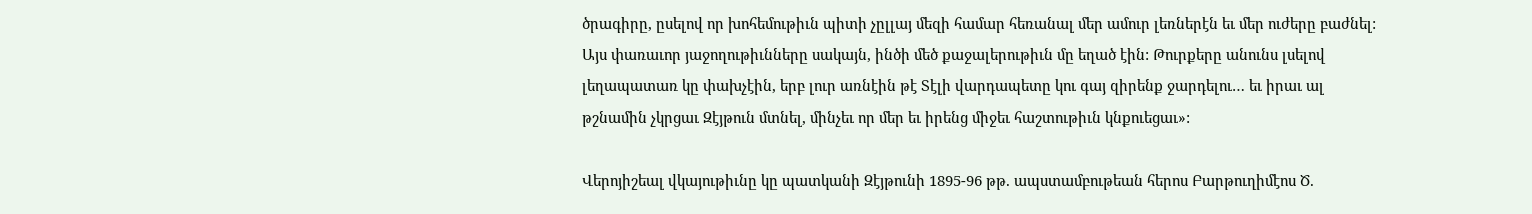ծրագիրը, ըսելով որ խոհեմութիւն պիտի չըլլայ մեզի համար հեռանալ մեր ամուր լեռներէն եւ մեր ուժերը բաժնել: Այս փառաւոր յաջողութիւնները սակայն, ինծի մեծ քաջալերութիւն մը եղած էին: Թուրքերը անունս լսելով լեղապատառ կը փախչէին, երբ լուր առնէին թէ Տէլի վարդապետը կու գայ զիրենք ջարդելու… եւ իրաւ ալ թշնամին չկրցաւ Զէյթուն մտնել, մինչեւ որ մեր եւ իրենց միջեւ հաշտութիւն կնքուեցաւ»:

Վերոյիշեալ վկայութիւնը կը պատկանի Զէյթունի 1895-96 թթ. ապստամբութեան հերոս Բարթուղիմէոս Ծ.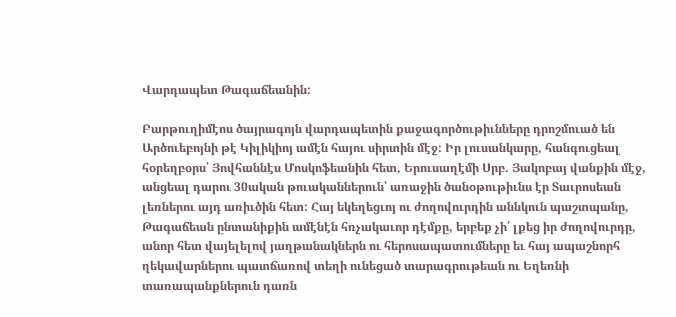Վարդապետ Թագաճեանին:

Բարթուղիմէոս ծայրագոյն վարդապետին քաջագործութիւնները դրոշմուած են Արծուեբոյնի թէ Կիլիկիոյ ամէն հայու սիրտին մէջ: Իր լուսանկարը, հանգուցեալ հօրեղբօրս՝ Յովհաննէս Մոսկոֆեանին հետ, Երուսաղէմի Սրբ. Յակոբայ վանքին մէջ, անցեալ դարու 30ական թուականներուն՝ առաջին ծանօթութիւնս էր Տաւրոսեան լեռներու այդ առիւծին հետ: Հայ եկեղեցւոյ ու ժողովուրդին աննկուն պաշտպանը, Թագաճեան ընտանիքին ամէնէն հռչակաւոր դէմքը, երբեք չի՛ լքեց իր ժողովուրդը, անոր հետ վայելելով յաղթանակներն ու հերոսապատումները եւ հայ ապաշնորհ ղեկավարներու պատճառով տեղի ունեցած տարագրութեան ու Եղեռնի տառապանքներուն դառն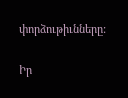փորձութիւնները:

Իր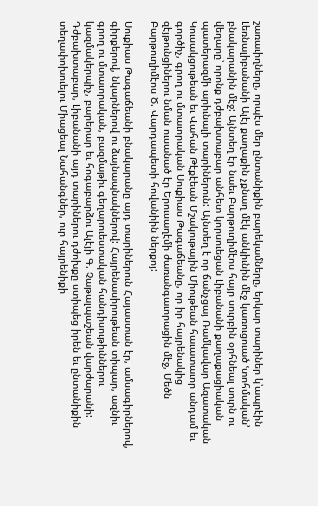շառաւիղները, որպէս մեր ընտանիքին բարեկամները, երկար տարիներ կ՝ապրէին Լեռնալիբանանի Ալէյ քաղաքին չքնաղ մէկ անկիւնին մէջ կառուցուած ՙտոհմական՚ բնակարանին մէջ: Այնտեղ էր նաեւ Բարթուղիմէոս հայր սուրբին օրհնեալ սուրն ու վեղարը՝ որոնք դժբախտաբար անհետ կորսուեցան Լիբանանի քաղաքացիական պատերազմի արիւնալի տարիներուն: Այնտեղ է որ ճանչցայ Ռամկավար Ազատական Կուսակցութեան եւ Վահան Թէքէեան Մշակութային Միութեան հաւատաւոր անդամ եւ գործիչ, գրող ու մտաւորական Սուքիաս Թագաճեանը, որ իր հայրենակից զէյթունցիներու նման ուսանած էր Երուսաղէմի ժառանգաւորացին մէջ, Մեծն Բարթուղիմէոս Ծ. Վարդապետի հովանիին ներքոյ:

Սուքիաս Թագաճեանի բնակարանը այդ տարիներուն Հայաստան էր, ամսագիրներով, գիրքերով, նկարներով ու ձայնապնակներով: Հայրենասիրութեան տիպար, ազնիւ գրող ու մտաւորական, բազմաթիւ գեղարուեստական հանդիսութիւններու կազմակերպիչ, բարերար եւ հոգաբարձու Ալէյի Գ. Չաթալպաշեան վարժարանի: Դժբախտաբար, Լիբանանի այդ տարիներու դժոխքը ստիպեց իրեն եւ ընտանիքին տեղափոխուելու Միացեալ Նահանգներ, ուր հայրենիքի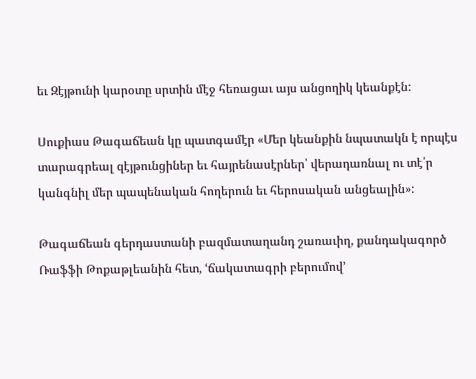եւ Զէյթունի կարօտը սրտին մէջ հեռացաւ այս անցողիկ կեանքէն:

Սուքիաս Թագաճեան կը պատգամէր «Մեր կեանքին նպատակն է որպէս տարագրեալ զէյթունցիներ եւ հայրենասէրներ՝ վերադառնալ ու տէ՛ր կանգնիլ մեր պապենական հողերուն եւ հերոսական անցեալին»:

Թագաճեան գերդաստանի բազմատաղանդ շառաւիղ, քանդակագործ Ռաֆֆի Թոքաթլեանին հետ, ՙճակատագրի բերումով՚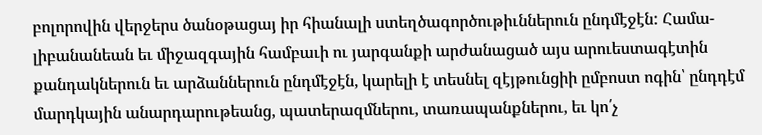բոլորովին վերջերս ծանօթացայ իր հիանալի ստեղծագործութիւններուն ընդմէջէն: Համա-լիբանանեան եւ միջազգային համբաւի ու յարգանքի արժանացած այս արուեստագէտին քանդակներուն եւ արձաններուն ընդմէջէն, կարելի է տեսնել զէյթունցիի ըմբոստ ոգին՝ ընդդէմ մարդկային անարդարութեանց, պատերազմներու, տառապանքներու, եւ կո՛չ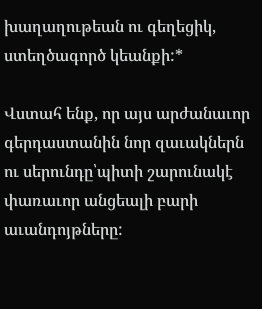խաղաղութեան ու գեղեցիկ, ստեղծագործ կեանքի:*

Վստահ ենք, որ այս արժանաւոր գերդաստանին նոր զաւակներն ու սերունդը՝պիտի շարունակէ փառաւոր անցեալի բարի աւանդոյթները: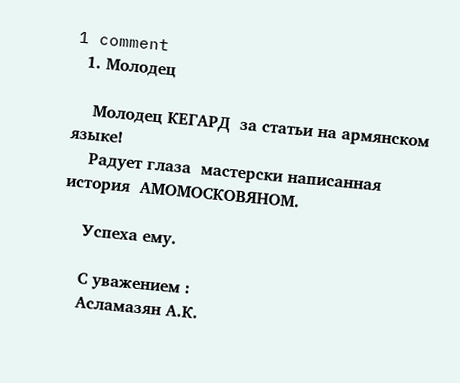1 comment
  1. Молодец

    Молодец КЕГАРД  за статьи на армянском языке!
    Радует глаза  мастерски написанная история  АМОМОСКОВЯНОМ.

    Успеха ему.

    С уважением :
    Асламазян А.К.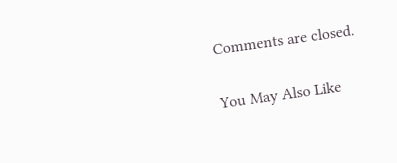Comments are closed.

You May Also Like